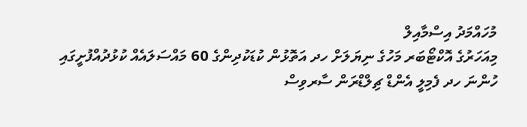މުހައްމަދު އިސްމާއިލް
މިއަހަރުގެ އޮކްޓޯބަރ މަހުގެ ނިޔަލަށް ހދ އަތޮޅުން ކުޑަކުދިންގެ 60 މައްސަލައެއް ކުޅުދުއްފުށީގައި ހުންނަ ހދ ފެމިލީ އެންޑް ޗިލްޑްރަން ސާރވިސް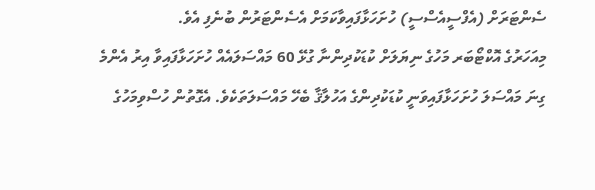ސެންޓަރަށް (އެފްސީއެސްސީ) ހުށަހަޅާފައިވާކަމަށް އެސެންޓަރުން ބުނެފި އެވެ.
މިއަހަރުގެ އޮކްޓޯބަރ މަހުގެ ނިޔަލަށް ކުޑަކުދިންނާ ގުޅޭ 60 މައްސަލައެއް ހުށަހަޅާފައިވާ އިރު އެންމެ ގިނަ މައްސަލަ ހުށަހަޅާފައިވަނީ ކުޑަކުދިންގެ އަހުލާޤާ ބެހޭ މައްސަލަތަކެވެ. އެގޮތުން ހުސްވިމަހުގެ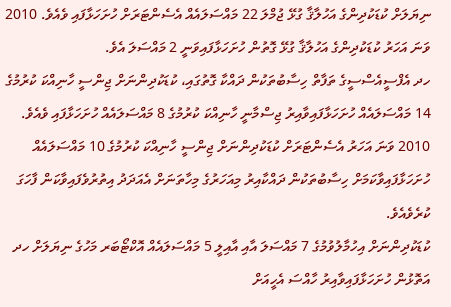ނިޔަލަށް ކުޑަކުދިންގެ އަހުލާޤާ ގުޅޭ ޖުމްލަ 22 މައްސަލައެއް އެސެންޓަރަށް ހުށަހަޅާފައި ވެއެވެ. 2010 ވަނަ އަހަރު ކުޑަކުދިންގެ އަހުލާޤާ ގުޅޭ ގޮތުން ހުށަހަޅާފައިވަނީ 2 މައްސަލަ އެވެ.
ހދ އެފްސީއެސްސީގެ ތަފާތް ހިސާބުތަކުން ދައްކާ ގޮތުގައި، ކުޑަކުދިންނަށް ޖިންސީ ހާނިއްކަ ކުރުމުގެ 14 މައްސަލައެއް ހުށަހަޅާފައިވާއިރު ޖިސްމާނީ ހާނިއްކަ ކުރުމުގެ 8 މައްސަލައެއް ހުށަހަޅާފައި ވެއެވެ. 2010 ވަނަ އަހަރު އެސެންޓަރަށް ކުޑަކުދިންނަށް ޖިންސީ ހާނިއްކަ ކުރުމުގެ 10 މައްސަލައެއް ހުށަހަޅާފައިވާކަމަށް ހިސާބުތަކުން ދައްކާއިރު މިއަހަރުގެ މިހާތަނަށް އެއަދަދު އިތުރުވެފައިވާކަން ފާހަގަ ކުރެވެއެވެ.
ކުޑަކުދިންނަށް އިހުމާލުވުމުގެ 7 މައްސަލަ އާއި އާއިލީ 5 މައްސަލައެއް އޮކްޓޯބަރ މަހުގެ ނިޔަލަށް ހދ އަތޮޅުން ހުށަހަޅާފައިވާއިރު ހާއްސަ އެހީއަށް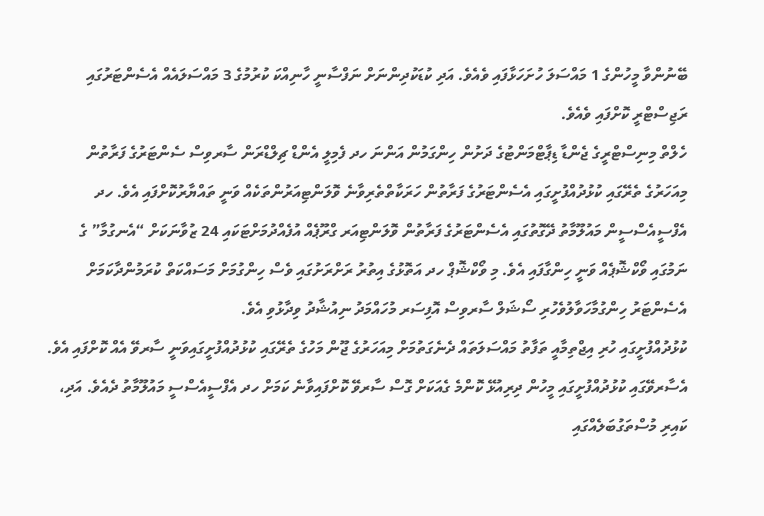ބޭނުންވާ މީހުންގެ 1 މައްސަލަ ހުށަހަޅާފައި ވެއެވެ. އަދި ކުޑަކުދިންނަށް ނަފްސާނީ ހާނިއްކަ ކުރުމުގެ 3 މައްސަލައެއް އެސެންޓަރުގައި ރަޖިސްޓްރީ ކޮށްފައި ވެއެވެ.
ހެލްތް މިނިސްޓްރީގެ ޖެންޑާ ޑިޕާޓްމަންޓުގެ ދަށުން ހިންގަމުން އަންނަ ހދ ފެމިލީ އެންޑް ޗިލްޑްރަން ސާރވިސް ސެންޓަރުގެ ފަރާތުން މިއަހަރުގެ ތެރޭގައި ކުޅުދުއްފުށީގައި އެސެންޓަރުގެ ފަރާތުން ހަރަކާތްތެރިވާނެ ވޮލަންޓިއަރުންތަކެއް ވަނީ ތައްޔާރުކޮށްފައި އެވެ. ހދ އެފްސީއެސްސީން މައުލޫމާތު ދޭގޮތުގައި އެސެންޓަރުގެ ފަރާތުން ވޮލަންޓިއަރ ގްރޫޕެއް އުފެއްދުމަށްޓަކައި 24 ޒުވާނަކަށް “އެނގުމާ” ގެ ނަމުގައި ވޯކްޝޮޕެއް ވަނީ ހިންގާފައި އެވެ. މި ވޯކްޝޮޕް ހދ އަތޮޅުގެ އިތުރު ރަށްރަށުގައި ވެސް ހިންގުމަށް މަސައްކަތް ކުރަމުންދާކަމަށް އެސެންޓަރު ހިންގުމާހަވާލުވެހުރި ސޯޝަލް ސާރވިސް އޮފިސަރ މުހައްމަދު ނިއުޝާދު ވިދާޅުވި އެވެ.
ކުޅުދުއްފުށީގައި ހުރި އިޖްތިމާއީ ތަފާތު މައްސަލަތައް ދެނެގަތުމަށް މިއަހަރުގެ ޖޫން މަހުގެ ތެރޭގައި ކުޅުދުއްފުށީގައިވަނީ ސާރވޭ އެއް ކޮށްފައި އެވެ. އެސާރވޭގައި ކުޅުދުއްފުށީގައި މީހުން ދިރިއުޅޭ ކޮންމެ ގެއަކަށް ގޮސް ސާރވޭ ކޮށްފައިވާނެ ކަމަށް ހދ އެފްސީއެސްސީ މައުލޫމާތު ދެއެވެ. އަދި، ކައިރި މުސްތަގުބަލެއްގައި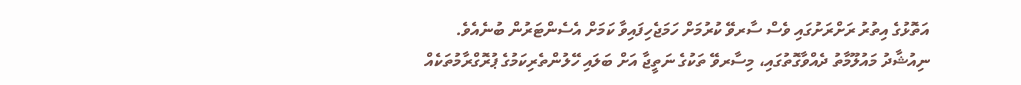އަތޮޅުގެ އިތުރު ރަށްރަށުގައި ވެސް ސާރވޭ ކުރުމަށް ހަމަޖެހިފައިވާ ކަމަށް އެސެންޓަރުން ބުނެއެވެ. ނިއުޝާދު މައުލޫމާތު ދެއްވާގޮތުގައި، މިސާރވޭ ތަކުގެ ނަތީޖާ އަށް ބަލައި ހޭލުންތެރިކަމުގެ ޕުރޮގްރާމުތަކެއް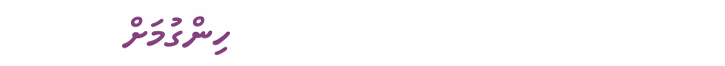ހިންގުމަށް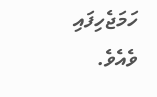ހަމަޖެހިފައި ވެއެވެ.